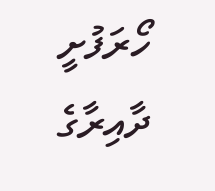ހޯރަފުށީ ދާއިރާގެ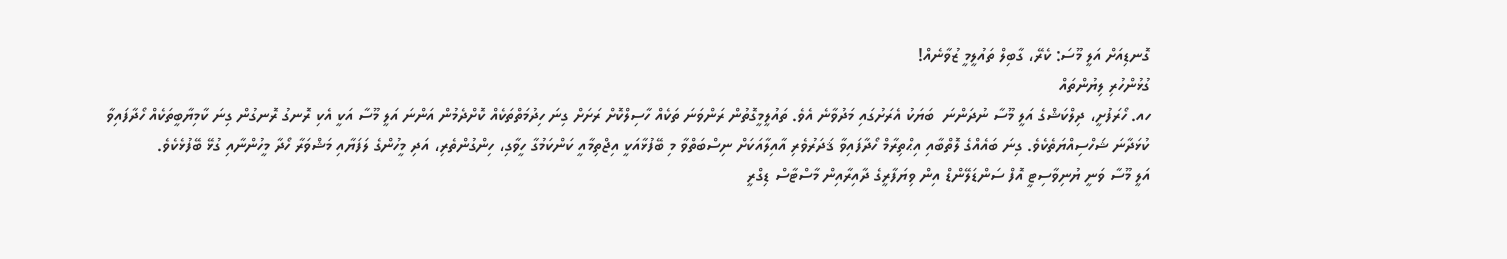ގޮނޑިއަށް އަލީ މޫސަ: ކެރޭ، ގާބިލް ތައުލީމީ ޒުވާނެއް!
ގުޅުންހުރި ލިޔުންތައް
ހއ. ހޯރަފުށީ، ދިލްކަޝްގެ އަލީ މޫސާ ނުދަންނަ  ބަޔަކު އެރަށުގައި މަދުވާނެ އެވެ. ތައުލީމީގޮތުން ރަންވަނަ ތަކެއް ހާސިލްކޮށް ރަށަށް ގިނަ ހިދުމަތްތަކެއް ކޮށްދެމުން އަންނަ އަލީ މޫސާ އަކީ އެކި ރޮނގު ރޮނގުން ގިނަ ކާމިޔާބީތަކެއް ހޯދާފައިވާ ކުޅަދާނަ ޝަހްސިއްޔަތެކެވެ. ގިނަ ބައެއްގެ ލޮތްބާއި އިޙްތިރާމް ހޯދާފައިވާ ޤަދަރުވެރި އާއިލާއަކަށް ނިސްބަތްވާ މި ބޭފުޅާއަކީ އިޖްތިމާއީ ކަންކަމުގާ ހީވާގި، ހިންގުންތެރި، އަދި މީހުންގެ ލަފަޔާއި މަޝްވަރާ ހޯދާ މީހުންނާއި ގުޅޭ ބޭފުޅެކެވެ.
އަލީ މޫސާ ވަނީ ޔުނިވާސިޓީ އޮފް ސަންޑަލޭންޑް އިން ވިޔަފާރީގެ ދާއިރާއިން މާސްޓާސް ޑިގްރީ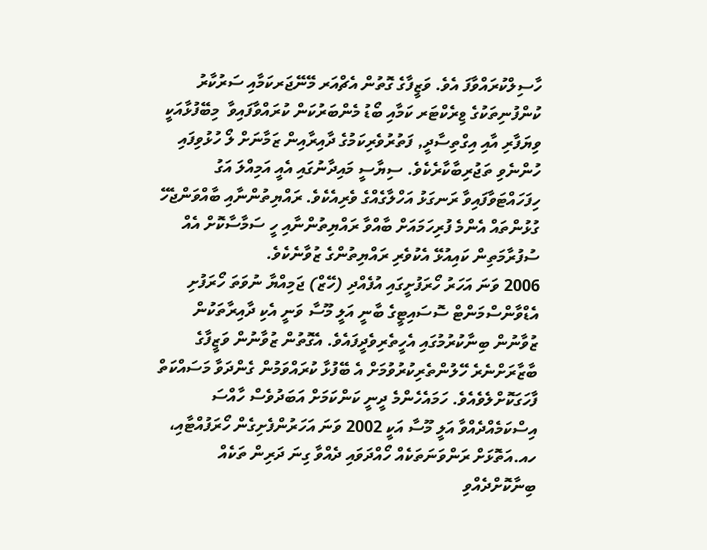ހާސިލްކުރައްވާފަ އެވެ. ވަޒީފާގެ ގޮތުން އެޗްއަރ މޭނޭޖަރކަމާއި ސަރުކާރު ކުންފުނިތަކުގެ ޱިރެކްޓަރ ކަމާއި ބޯޑު މެންބަރުކަން ކުރައްވާފައިވާ  މިބޭފުޅާއަކީ ވިޔަފާރި އާއި އިގްތިސާދީ, ފަތުރުވެރިކަމުގެ ދާއިރާއިން ޒަމާނަށް ލޯ ހުޅުވިފައި ހުންނެވި ތަޖުރިބާކާރެކެވެ. ސިޔާސީ މައިދާނުގައި އެއީ އަމިއްލަ އަގު ހިފަހައްޓަވާފައިވާ ރަނގަޅު އަހްލާގެއްގެ ވެރިއެކެވެ. ރައްޔިތުންނާއި ބާއްވަންޖެހޭ ގުޅުންތައް އެންމެ ފުރިހަމައަށް ބާއްވާ ރައްޔިތުންނާއި ހީ ސަމާސާކޮށް އެއް ސުފުރާމަތިން ކައިއުޅޭ އެކުވެރި ރައްޔިތުންގެ ޒުވާނެކެވެ.
2006 ވަނަ އަހަރު ހޯރަފުށީގައި އުފެއްދި (ހޭޒް) ޖަމިއްޔާ ނުވަތަ ހޯރަފުށި އެޑްވާންސްމަންޓް ސޮސައިޓީގެ ބާނީ އަލީ މޫސާ ވަނީ އެކި ދާއިރާތަކުން ޒުވާނުން ބިނާކުރުމުގައި އެހީތެރިވެދީފައެވެ. އެގޮތުން ޒުވާނުން ވަޒީފާގެ ބާޒާރަށްނެރެ ހޭލުންތެރިކުރުވުމަށް އެ ބޭފުޅާ ކުރައްވަމުން ގެންދަވާ މަސައްކަތް ފާހަގަކޮށްލެވެއެވެ. ހަމައެހެންމެ ދީނީ ކަންކަމަށް އަބަދުވެސް ހާއްސަ އިސްކަމެއްދެއްވާ އަލީ މޫސާ އަކީ 2002 ވަނަ އަހަރުންފެށިގެން ހޯރަފުއްޓާއި، ހއ.އަތޮޅަށް ރަންވަނަތަކެއް ހޯއްދަވައި ދެއްވާ ގިނަ ދަރިން ތަކެއް ބިނާކޮށްދެއްވި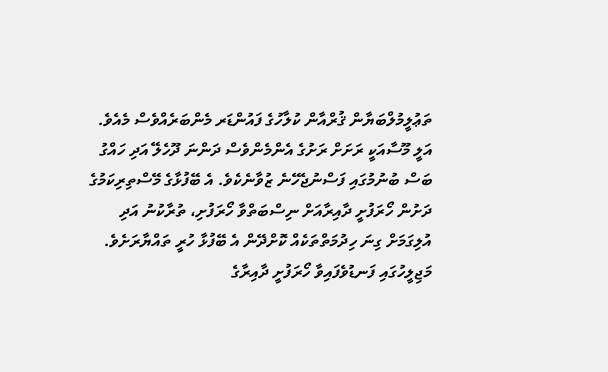ތަޢުލީމުލްބަޔާން ޤުރްއާން ކުލާހުގެ ފައުންޑަރ މެންބަރެއްވެސް މެއެވެ.
އަލީ މޫސާއަކީ ރަށަށް ރަށުގެ އެންމެންވެސް ދަންނަ ދޫހެލޭ އަދި ހައްގު ބަސް ބުނުމުގައި ފަސްނުޖެހޭނެ ޒުވާނެކެވެ. އެ ބޭފުޅާގެ މޭސްތިރިކަމުގެ ދަށުން ހޯރަފުށީ ދާއިރާއަށް ނިސްބަތްވާ ހޯރަފުށި، ތުރާކުނު އަދި އުލިގަމަށް ގިނަ ހިދުމަތްތަކެއް ކޮށްދޭން އެ ބޭފުޅާ ހުރީ ތައްޔާރަށެވެ. މަޖިލީހުގައި ފަނޑުވެފައިވާ ހޯރަފުށީ ދާއިރާގެ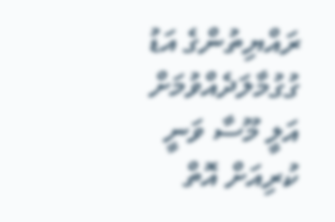ރައްޔިތުންގެ އަޑު ގުގުމާލަދެއްވުމަށް އަލީ މޫސާ ވަނީ ކުރިއަށް އޮތް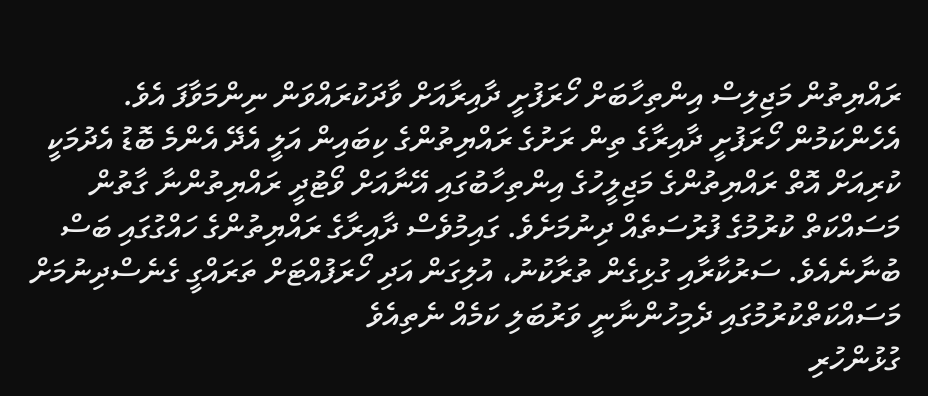ރައްޔިތުން މަޖިލިސް އިންތިހާބަށް ހޯރަފުށީ ދާއިރާއަށް ވާދަކުރައްވަން ނިންމަވާފަ އެވެ.
އެހެންކަމުން ހޯރަފުށީ ދާއިރާގެ ތިން ރަށުގެ ރައްޔިތުންގެ ކިބައިން އަލީ އެދޭ އެންމެ ބޮޑު އެދުމަކީ ކުރިއަށް އޮތް ރައްޔިތުންގެ މަޖިލީހުގެ އިންތިހާބުގައި އޭނާއަށް ވޯޓުދީ ރައްޔިތުންނާ ގާތުން މަސައްކަތް ކުރުމުގެ ފުރުސަތެއް ދިނުމަށެވެ. ގައިމުވެސް ދާއިރާގެ ރައްޔިތުންގެ ހައްގުގައި ބަސް ބުނާނެއެވެ. ސަރުކާރާއި ގުޅިގެން ތުރާކުނު، އުލިގަން އަދި ހޯރަފުއްޓަށް ތަރައްގީ ގެނެސްދިނުމަށް މަސައްކަތްކުރުމުގައި ދެމިހުންނާނީ ވަރުބަލި ކަމެއް ނެތިއެވެ
ގުޅުންހުރި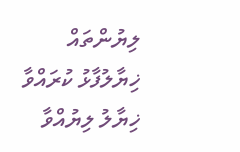ލިޔުންތައް
ޚިޔާލުފާޅު ކުރައްވާ
ޚިޔާލު ލިޔުއްވާ